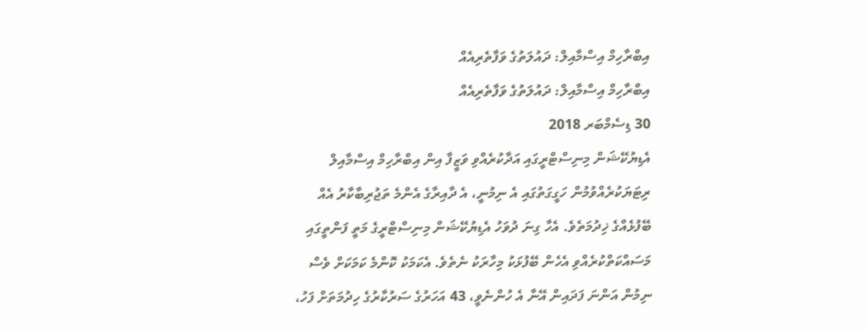އިބްރާހިމް އިސްމާއިލް: ދައުލަތުގެ ވަފާތެރިއެއް
އިބްރާހިމް އިސްމާއިލް: ދައުލަތުގެ ވަފާތެރިއެއް
30 ޑިސެމްބަރ 2018
އެޑިޔުކޭޝަން މިނިސްޓްރީގައި އަދާކުރެއްވި ވަޒީފާ އިން އިބްރާހިމް އިސްމާއިލް ރިޓަޔަކުރެއްވުމުން ހަގީގަތުގައި އެ ނިމުނީ، އެ ދާއިރާގެ އެންމެ ތަޖުރިބާކާރު އެއް ބޭފުޅެއްގެ ޚިދުމަތެވެ. އެހާ ގިނަ ދުވަހު އެޑިޔުކޭޝަން މިނިސްޓްރީގެ މަތީ ފަންތީގައި މަސައްކަތްކުރެއްވި އެހެން ބޭފުޅަކު މިހާރަކު ނެތެވެ. އެކަމަކު ކޮންމެ ކަމަކަށް ވެސް ނިމުން އަންނަ ފަދައިން އޭނާ އެ ހުންނެވީ، 43 އަހަރުގެ ސަރުކާރުގެ ހިދުމަތަށް ފަހު،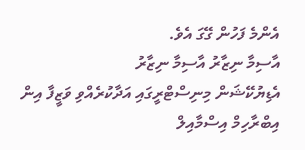އެންމެ ފަހުން ގޭގަ އެވެ.
އާސިމާ ނިޒާރު އާސިމާ ނިޒާރު
އެޑިޔުކޭޝަން މިނިސްޓްރީގައި އަދާކުރެއްވި ވަޒީފާ އިން އިބްރާހިމް އިސްމާއިލް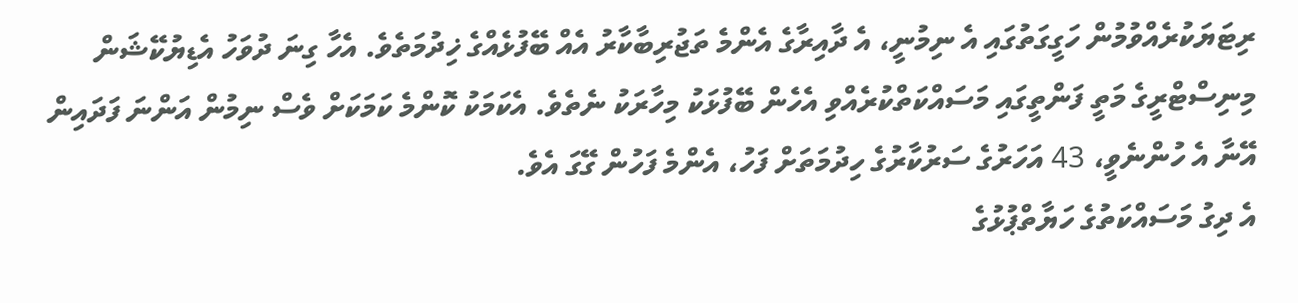ރިޓަޔަކުރެއްވުމުން ހަގީގަތުގައި އެ ނިމުނީ، އެ ދާއިރާގެ އެންމެ ތަޖުރިބާކާރު އެއް ބޭފުޅެއްގެ ޚިދުމަތެވެ. އެހާ ގިނަ ދުވަހު އެޑިޔުކޭޝަން މިނިސްޓްރީގެ މަތީ ފަންތީގައި މަސައްކަތްކުރެއްވި އެހެން ބޭފުޅަކު މިހާރަކު ނެތެވެ. އެކަމަކު ކޮންމެ ކަމަކަށް ވެސް ނިމުން އަންނަ ފަދައިން އޭނާ އެ ހުންނެވީ، 43 އަހަރުގެ ސަރުކާރުގެ ހިދުމަތަށް ފަހު، އެންމެ ފަހުން ގޭގަ އެވެ.
އެ ދިގު މަސައްކަތުގެ ހަޔާތްޕުޅުގެ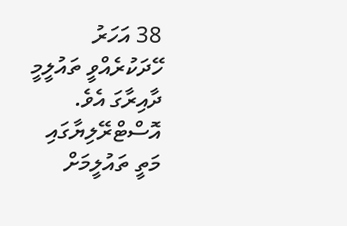38 އަހަރު ހޭދަކުރެއްވީ ތައުލީމީ ދާއިރާގަ އެވެ. އޮސްޓްރޭލިޔާގައި މަތީ ތައުލީމަށް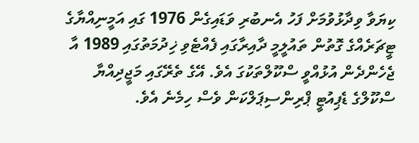ކިޔަވާ ވިދާޅުވުމަށް ފަހު އެނބުރި ވަޑައިގެން 1976 ގައި އަމީނިއްޔާގެ ޓީޗަރެއްގެ ގޮތުން ތައުލީމީ ދާއިރާގައި ފެއްޓެވި ޚިދުމަތުގައި 1989 އާ ޖެހެންދެން އުޅުއްވީ ސްކޫލްތަކުގަ އެވެ. އޭގެ ތެރޭގައި މަޖީދިއްޔާ ސްކޫލްގެ ޑެޕިއުޓީ ޕްރިންސިޕަލްކަން ވެސް ހިމެނެ އެވެ.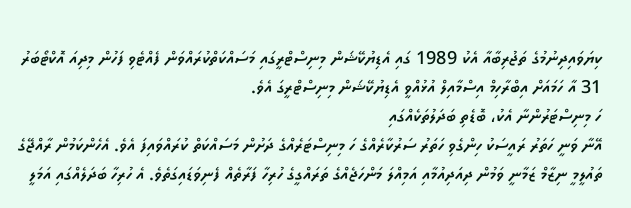ކިޔަވައިދިނުމުގެ ތަޖުރިބާއާ އެކު 1989 ގައި އެޑިޔުކޭޝަން މިނިސްޓްރީގައި މަސައްކަތްކުރައްވަން ފެއްޓެވި ފަހުން މިދިއަ އޮކްޓޯބަރު 31 އާ ހަމައަށް އިބްރާހިމް އިސްމާއިލް އުޅުއްވީ އެޑިޔުކޭޝަން މިނިސްޓްރީގަ އެވެ.
ހަ މިނިސްޓަރުންނާ އެކު، ބޮޑެތި ބަދަލުތަކެއްގައި
އޭނާ ވަނީ ހަތަރު ރައީސަކު ހިންގެވި ހަތަރު ސަރުކާރެއްގެ ހަ މިނިސްޓަރެއްގެ ދަށުން މަސައްކަތް ކުރައްވައިފަ އެވެ. އެހެންކަމުން ރާއްޖޭގެ ތައުލީމީ ނިޒާމް ޒަމާނީ ވަމުން ދިއަދިއުމާއި އަމިއްލަ މަންހަޖެއްގެ ތަރައްގީގެ ހުރިހާ ފަރާތެއް ފެނިވަޑައިގަތެވެ. އެ ހުރިހާ ބަދަލެއްގައި އަމަލީ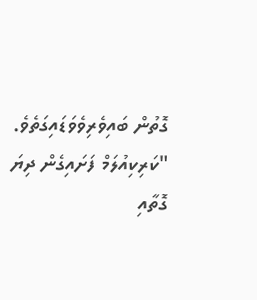ގޮތުން ބައިވެރިވެވަޑައިގަތެވެ.
"ކަރިކިއުލަމް ފަށައިގެން ދިޔަ ގޮތާއި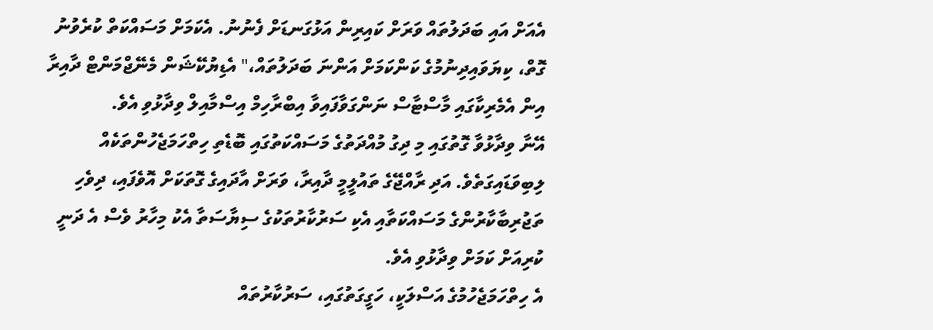އެއަށް އައި ބަދަލުތައް ވަރަށް ކައިރިން އަޅުގަނޑަށް ފެނުނު. އެކަމަށް މަސައްކަތް ކުރެވުނު ގޮތް، ކިޔަވައިދިނުމުގެ ކަންކަމަށް އަންނަ ބަދަލުތައް،" އެޑިޔުކޭޝަން މެނޭޖްމަންޓް ދާއިރާ އިން އެމެރިކާގައި މާސްޓާސް ނަންގަވާފައިވާ އިބްރާހިމް އިސްމާއިލް ވިދާޅުވި އެވެ.
އޭނާ ވިދާޅުވާ ގޮތުގައި މި ދިގު މުއްދަތުގެ މަސައްކަތުގައި ބޮޑެތި ހިތްހަމަޖެހުންތަކެއް ލިބިވަޑައިގަތެވެ. އަދި ރާއްޖޭގެ ތައުލީމީ ދާއިރާ، ވަރަށް އާދައިގެ ގޮތަކަށް އޮވެފައި، ދިވެހި ތަޖުރިބާކާރުންގެ މަސައްކަތާއި އެކި ސަރުކާރުތަކުގެ ސިޔާސަތާ އެކު މިހާރު ވެސް އެ ދަނީ ކުރިއަށް ކަމަށް ވިދާޅުވި އެވެ.
އެ ހިތްހަމަޖެހުމުގެ އަސްލަކީ، ހަގީގަތުގައި، ސަރުކާރުތައް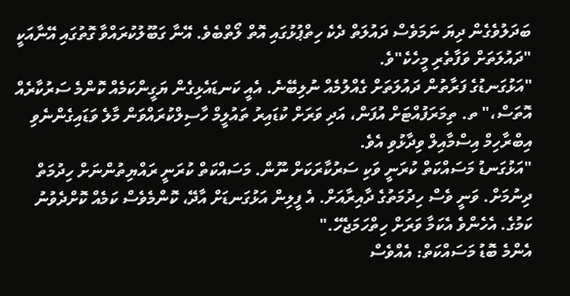ބަދަލުވެގެން ދިޔަ ނަމަވެސް ދައުލަތް ދެކެ ހިތްޕުޅުގައި އޮތް ލޯތްބެވެ. އޭނާ ގަބޫލުކުރައްވާ ގޮތުގައި އޭނާއަކީ "ދައުލަތަށް ވަފާތެރި މީހެކެ"ވެ.
"އަޅުގަނޑުގެ ފަރާތުން ދައުލަތަށް ގެއްލުމެއް ނުލިބޭނެ. އެއީ ކަނޑައެޅިގެން ޔަގީންކަމެއް ކޮންމެ ސަރުކާރެއް އޮތަސް،" ތ. ތިމަރަފުއްޓަށް އުފަން، އަދި ވަރަށް ކުޑައިރު ތައުލީމް ހާސިލްކުރައްވަން މާލެ ވަޑައިގެންނެވި އިބްރާހިމް އިސްމާއިލް ވިދާޅުވި އެވެ.
"އަޅުގަނޑު މަސައްކަތް ކުރަނީ ވަކި ސަރުކާރަކަށް ނޫން. މަސައްކަތް ކުރަނީ ރައްޔިތުންނަށް ހިދުމަތް ދިނުމަށް. ވަނީ ވެސް ހިދުމަތުގެ ދާއިރާއަށް. އެ ފީލިން އަޅުގަނޑަށް އާދޭ، ކޮންމެވެސް ކަމެއް ކޮށްދެވުނު ކަމުގެ. އެހެންވެ އެކަމާ ވަރަށް ހިތްހަމަޖެހޭ."
އެންމެ ބޮޑު މަސައްކަތް: އެއްވެސް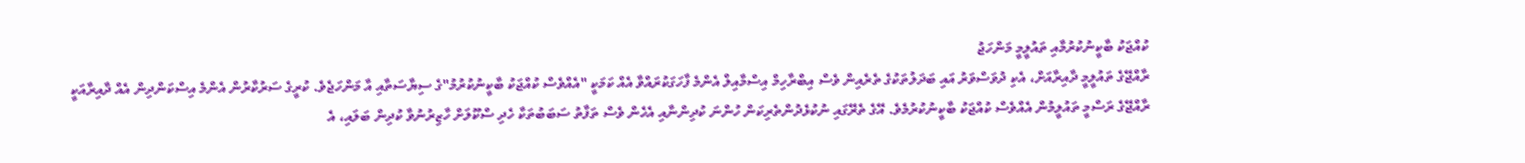ކުއްޖަކު ބާކީނުކުރުމާއި ތައުލީމީ މަންހަޖު
ރާއްޖޭގެ ތައުލީމީ ދާއިރާއަށް، އެކި ދުވަސްވަރު އައި ބަދަލުތަކުގެ ތެރެއިން ވެސް އިބްރާހިމް އިސްމާއިލް އެންމެ ފާހަގަކުރައްވާ އެއް ކަމަކީ "އެއްވެސް ކުއްޖަކު ބާކީނުކުރުމު"ގެ ސިޔާސަތާއި އާ މަންހަޖެވެ. ކުރީގެ ސަރުކާރުން އެންމެ އިސްކަންދިން އެއް ދާއިރާއަކީ ރާއްޖޭގެ ރަސްމީ ތައުލީމުން އެއްވެސް ކުއްޖަކު ބާކީނުކުރުމެވެ. އޭގެ ތެރޭގައި ނުކުޅެދުންތެރިކަން ހުންނަ ކުދިންނާއި އެހެން ވެސް ތަފާތު ސަބަބުތަކާ ހެދި ސްކޫލަށް ހާޒިރުނުވާ ކުދިން ބަލައި، އެ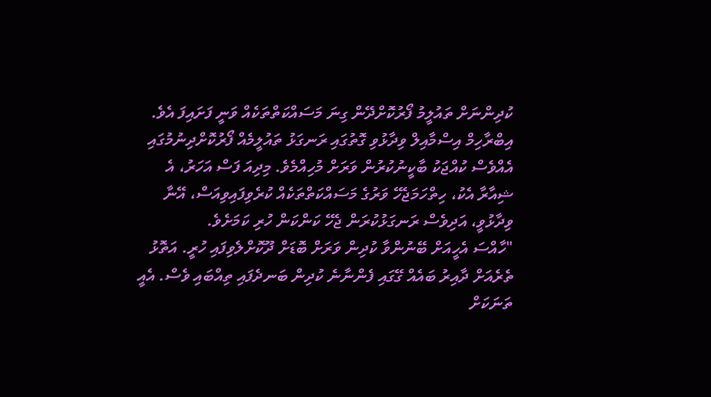ކުދިންނަށް ތައުލީމު ފޯރުކޮށްދޭން ގިނަ މަސައްކަތްތަކެއް ވަނީ ފަށައިފަ އެވެ.
އިބްރާހިމް އިސްމާއިލް ވިދާޅުވި ގޮތުގައި ރަނގަޅު ތައުލީމެއް ފޯރުކޮށްދިނުމުގައި އެއްވެސް ކުއްޖަކު ބާކީނުކުރުން ވަރަށް މުހިއްމެވެ. މިދިއަ ފަސް އަހަރު، އެ ޝިއާރާ އެކު، ހިތްހަމަޖެހޭ ވަރުގެ މަސައްކަތްތަކެއް ކުރެވިފައިވިއަސް، އޭނާ ވިދާޅުވީ، އަދިވެސް ރަނގަޅުކުރަން ޖެހޭ ކަންކަން ހުރި ކަމަށެވެ.
"ހާއްސަ އެހީއަށް ބޭނުންވާ ކުދިން ވަރަށް ބޮޑަށް ދޫކޮށްލެވިފައި ހުރީ. އަތޮޅު ތެރެއަށް ދާއިރު ބައެއް ގޭގައި ފެންނާނެ ކުދިން ބަނދެފައި ތިއްބައި ވެސް. އެއީ ތަނަކަށް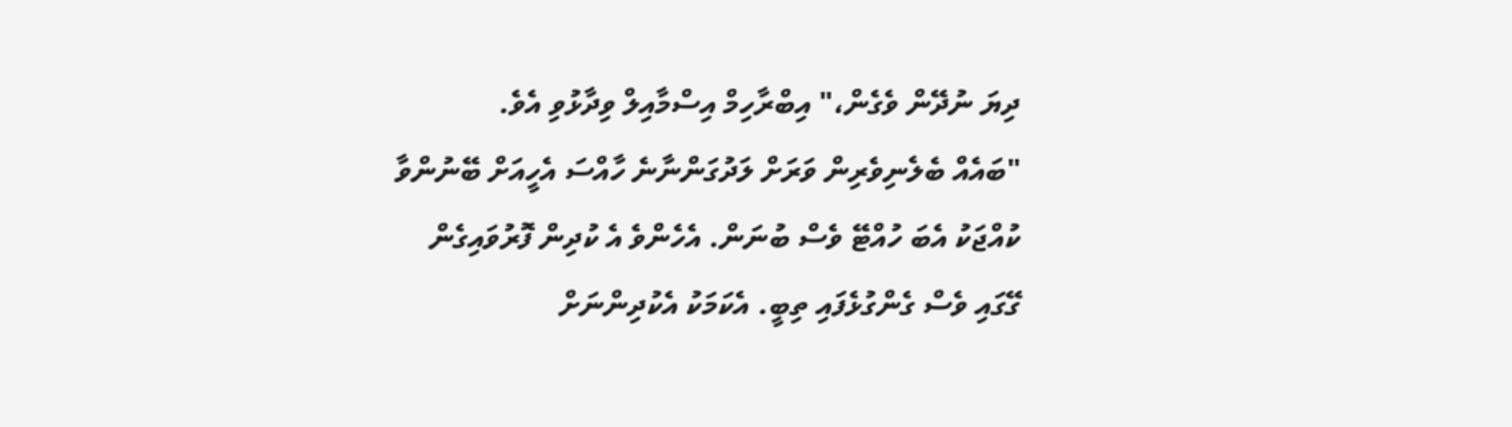ދިޔަ ނުދޭން ވެގެން،" އިބްރާހިމް އިސްމާއިލް ވިދާޅުވި އެވެ.
"ބައެއް ބެލެނިވެރިން ވަރަށް ލަދުގަންނާނެ ހާއްސަ އެހީއަށް ބޭނުންވާ ކުއްޖަކު އެބަ ހުއްޓޭ ވެސް ބުނަން. އެހެންވެ އެ ކުދިން ފޮރުވައިގެން ގޭގައި ވެސް ގެންގުޅެފައި ތިބީ. އެކަމަކު އެކުދިންނަށް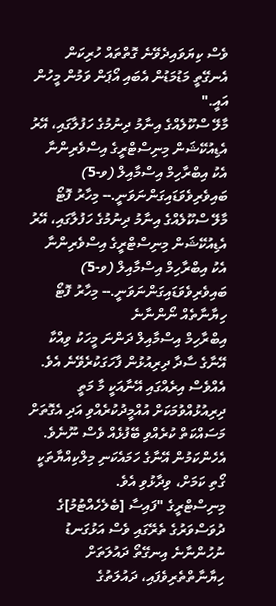ވެސް ކިޔަވައިދެވޭނެ ގޮތްތައް ހުރިކަން އެނގޭތީ މަޑުމަޑުން އެބައި އޯޕަން ވަމުން މީހުން އައީ."
މާލޭ ސްކޫލެއްގެ އިނާމު ދިނުމުގެ ހަފުލާގައި، އޭރު އެޑިއުކޭޝަން މިނިސްޓްރީގެ އިސްވެރިންނާ އެކު އިބްރާހިމް އިސްމާއިލް (ވ-5) ބައިވެރިވެވަޑައިގަންނަވަނީ.-- މިހާރު ފޮޓޯ
މާލޭ ސްކޫލެއްގެ އިނާމު ދިނުމުގެ ހަފުލާގައި، އޭރު އެޑިއުކޭޝަން މިނިސްޓްރީގެ އިސްވެރިންނާ އެކު އިބްރާހިމް އިސްމާއިލް (ވ-5) ބައިވެރިވެވަޑައިގަންނަވަނީ.-- މިހާރު ފޮޓޯ
ހިޔާނާތެއް ނޯންނާނެ
އިބްރާހިމް އިސްމާއިލް ދަންނަ މީހަކު ވިއްކާ އޭނާގެ ސާދާ ދިރިއުޅުން ފާހަގަކުރެވޭނެ އެވެ. އެއްވެސް އިރެއްގައި އޭނާއަކީ މާ މަތީ ދިރިއުޅުއްވުމަކަށް އުއްމީދުކުރެއްވި އަދި އެގޮތަށް މަސައްކަތް ކުރެއްވި ބޭފުޅެއް ވެސް ނޫނެވެ. އެހެންކަމުން އޭނާގެ ހަމައެކަނި މިލްކިއްޔާތަކީ ގޯތި ކަމަށް، ވިދާޅުވި އެވެ.
މިނިސްޓްރީގެ "ފައިސާ [ބެލެހެއްޓުމު]ގެ ދުވަސްވަރުގެ ތެރޭގައި ވެސް އަޅުގަނޑު ނުހުންނާނެ އިނގޭތޯ ދައުލަތަށް ހިޔާނާތްތެރިވެފައި، ދައުލަތުގެ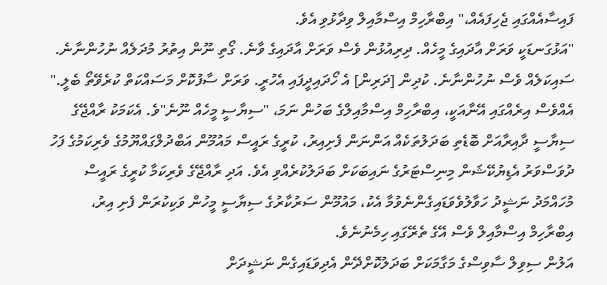ފައިސާއެއްގައި ޖެހިފައެއް،" އިބްރާހިމް އިސްމާއިލް ވިދާޅުވި އެވެ.
"އަޅުގަނޑަކީ ވަރަށް އާދައިގެ މީހެއް. ދިރިއުޅުން ވެސް ވަރަށް އާދައިގެ ވާނެ. ގޯތި ނޫން އިތުރު މުދަލެއް ނުހުންނާނެ. ސައިކަލެއް ވެސް ނުހުންނާނެ. ކުދިން [ދަރިން] އެ ހޯދައިދީފައި އެހުރީ. ވަރަށް ސާފުކޮށް މަސައްކަތް ކުރެވޭތޯ ބެލީ."
އެއްވެސް އިރެއްގައި އޭނާއަކީ، އިބްރާހިމް އިސްމާއިލްގެ ބަހުން ނަމަ، "ސިޔާސީ މީހެއް ނޫނެ"ވެ. އެކަމަކު ރާއްޖޭގެ ސިޔާސީ ދާއިރާއަށް ބޮޑެތި ބަދަލުތަކެއް އަންނަން ފެށިއިރު، ކުރީގެ ރައީސް މައުމޫން އަބްދުލްގައްޔޫމުގެ ވެރިކަމުގެ ފަހު ދުވަސްވަރު އެޑިޔުކޭޝަން މިނިސްޓަރުގެ ނައިބަކަށް ބަދަލުކުރެއްވި އެވެ. އަދި ރާއްޖޭގެ ވެރިކަމާ ކުރީގެ ރައީސް މުހައްމަދު ނަޝީދު ހަވާލުވެވަޑައިގެންނެވުމާ އެކު، މައުމޫން ސަރުކާރުގެ ސިޔާސީ މީހުން ވަކިކުރަން ފެށި އިރު، އިބްރާހިމް އިސްމާއިލް ވެސް އޭގެ ތެރޭގައި ހިމެނުނެވެ.
އަލުން ސިވިލް ސާވިސްގެ މަގާމަކަށް ބަދަލުކޮށްދޭން އެދިވަޑައިގެން ނަޝީދަށް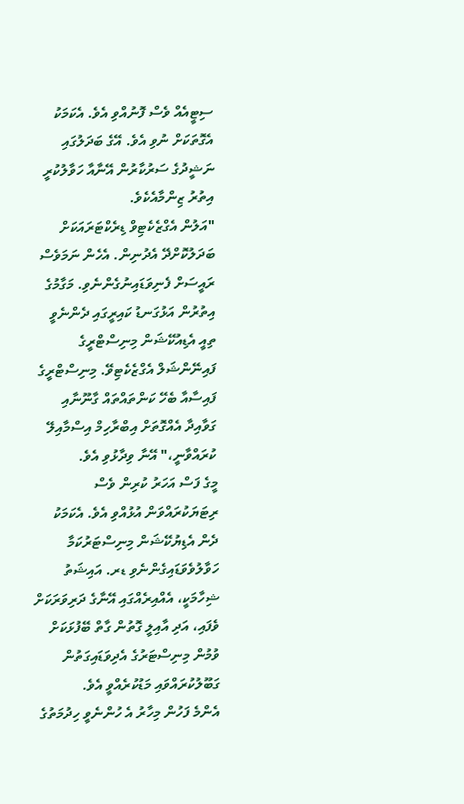ސިޓީއެއް ވެސް ފޮނުއްވި އެވެ. އެކަމަކު އެގޮތަކަށް ނުވި އެވެ. އޭގެ ބަދަލުގައި ނަޝީދުގެ ސަރުކާރުން އޭނާއާ ހަވާލުކުރީ އިތުރު ޒިންމާއެކެވެ.
"އަލުން އެގްޒެކެޓިވް ޑިރެކްޓަރައަކަށް ބަދަލުކޮށްދޭ އެދުނިން. އެހެން ނަމަވެސް ރައީސަށް ފެނިވަޑައިނުގެންނެވި. މަގާމުގެ އިތުރުން އަޅުގަނޑު ކައިރީގައި ދެންނެވީ ތިއީ އެޑިއުކޭޝަން މިނިސްޓްރީގެ ފައިނޭންޝަލް އެގްޒެކެޓިވޭ. މިނިސްޓްރީގެ ފައިސާއާ ބެހޭ ކަންތައްތައް ގާނޫނާއި ގަވާއިދާ އެއްގޮތަށް އިބްރާހިމް އިސްމާއިލޭ ކުރައްވާނީ،" އޭނާ ވިދާޅުވި އެވެ.
މީގެ ފަސް އަހަރު ކުރިން ވެސް ރިޓަޔަކުރައްވަން އުޅުއްވި އެވެ. އެކަމަކު ދެން އެޑިޔުކޭޝަން މިނިސްޓަރުކަމާ ހަވާލުވެވަޑައިގެންނެވި ޑރ. އައިޝަތު ޝިހާމަކީ، އެއްއިރެއްގައި އޭނާގެ ދަރިވަރަކަށް ވެފައި، އަދި އާއިލީ ގޮތުން ގާތް ބޭފުޅަކަށް ވުމުން މިނިސްޓަރުގެ އެދިވަޑައިގަތުން ގަބޫލުކުރައްވައި މަޑުކުރެއްވީ އެވެ.
އެންމެ ފަހުން މިހާރު އެ ހުންނެވީ ހިދުމަތުގެ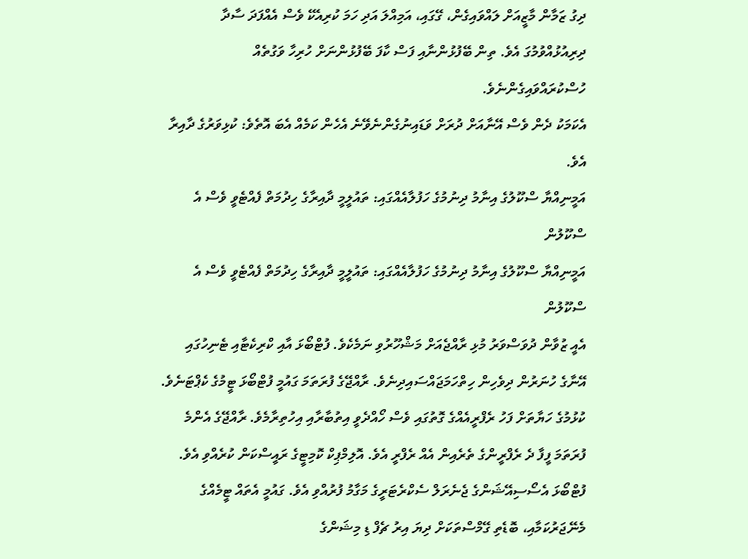ދިގު ޒަމާން މާޒީއަށް ލައްވައިގެން، ގޭގައި، އަމިއްލަ އަދި ހަމަ ކުރިއެކޭ ވެސް އެއްފަދަ ސާދާ ދިރިއުޅުއްވުމުގަ އެވެ. ތިން ބޭފުޅުންނާއި ފަސް ކާފަ ބޭފުޅުންނަށް ހުރިހާ ވަގުތެއް ހުސްކުރައްވައިގެންނެވެ.
އެކަމަކު ދެން ވެސް އޭނާއަށް ދުރަށް ވަޑައިނުގެންނެވޭނެ އެހެން ކަމެއް އެބަ އޮތެވެ: ކުޅިވަރުގެ ދާއިރާ އެވެ.
އަމީނިއްޔާ ސްކޫލުގެ އިނާމު ދިނުމުގެ ހަފުލާއެއްގައި: ތައުލީމީ ދާއިރާގެ ހިދުމަތް ފެއްޓެވީ ވެސް އެ ސްކޫލުން
އަމީނިއްޔާ ސްކޫލުގެ އިނާމު ދިނުމުގެ ހަފުލާއެއްގައި: ތައުލީމީ ދާއިރާގެ ހިދުމަތް ފެއްޓެވީ ވެސް އެ ސްކޫލުން
އެއީ ޒުވާން ދުވަސްވަރު މުޅި ރާއްޖެއަށް މަޝްހޫރުވި ނަމެކެވެ. ފުޓްބޯޅަ އާއި ކްރިކެޓާއި ޓެނިހުގައި އޭނާގެ ހުނަރުން ދިވެހިން ހިތްހަމަޖައްސައިދިނެވެ. ރާއްޖޭގެ ފުރަތަމަ ގައުމީ ފުޓްބޯޅަ ޓީމުގެ ކެޕްޓަނެވެ. ކުޅުމުގެ ހަޔާތަށް ފަހު ރެފްރީއެއްގެ ގޮތުގައި ވެސް ހޯއްދެވީ އިތުބާރާއި އިހުތިރާމެވެ. ރާއްޖޭގެ އެންމެ ފުރަތަމަ ފީފާ ދެ ރެފްރީންގެ ތެރެއިން އެއް ރެފްރީ އެވެ. އޮލިމްޕިކް ކޮމިޓީގެ ރައީސްކަން ކުރެއްވި އެވެ. ފުޓްބޯޅަ އެސޯސިއޭޝަންގެ ޖެނެރަލް ސެކްރެޓަރީގެ މަގާމު ފުރުއްވި އެވެ. ގައުމީ އެތައް ޓީމެއްގެ މެނޭޖަރުކަމާއި، ބޮޑެތި ގޭމްސްތަކަށް ދިޔަ އިރު ޗެފް ޑި މިޝަންގެ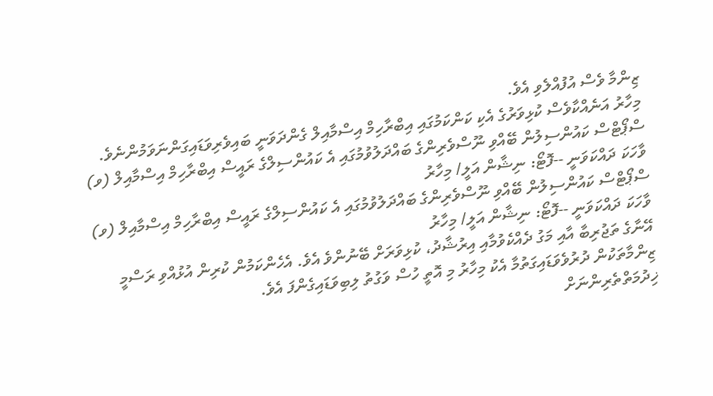ޒިންމާ ވެސް އުފުއްލެވި އެވެ.
މިހާރު އަނެއްކާވެސް ކުޅިވަރުގެ އެކި ކަންކަމުގައި އިބްރާހިމް އިސްމާއިލް ގެންދަވަނީ ބައިވެރިވަޑައިގަންނަވަމުންނެވެ.
ސްޕޯޓްސް ކައުންސިލުން ބޭއްވި ނޫސްވެރިންގެ ބައްދަލުވުމުގައި އެ ކައުންސިލްގެ ރައީސް އިބްރާހިމް އިސްމާއިލް (ވ) ވާހަކަ ދައްކަވަނީ --ފޮޓޯ: ނިޝާން އަލީ/ މިހާރު
ސްޕޯޓްސް ކައުންސިލުން ބޭއްވި ނޫސްވެރިންގެ ބައްދަލުވުމުގައި އެ ކައުންސިލްގެ ރައީސް އިބްރާހިމް އިސްމާއިލް (ވ) ވާހަކަ ދައްކަވަނީ --ފޮޓޯ: ނިޝާން އަލީ/ މިހާރު
އޭނާގެ ތަޖުރިބާ އާއި މަގު ދެއްކެވުމާއި އިރުޝާދު، ކުޅިވަރަށް ބޭނުންވެ އެވެ. އެހެންކަމުން ކުރިން އުޅުއްވި ރަސްމީ ޒިންމާތަކުން ދުރުވެވަޑައިގަތުމާ އެކު މިހާރު މި އޮތީ ހުސް ވަގުތު ލިބިވަޑައިގެންފަ އެވެ.
ޚިދުމަތްތެރިންނަށް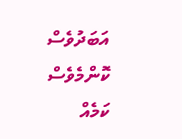އަބަދުވެސް ކޮންމެވެސް ކަމެއް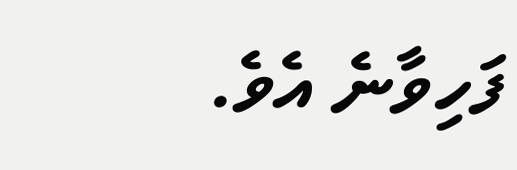ފަހިވާނެ އެވެ.